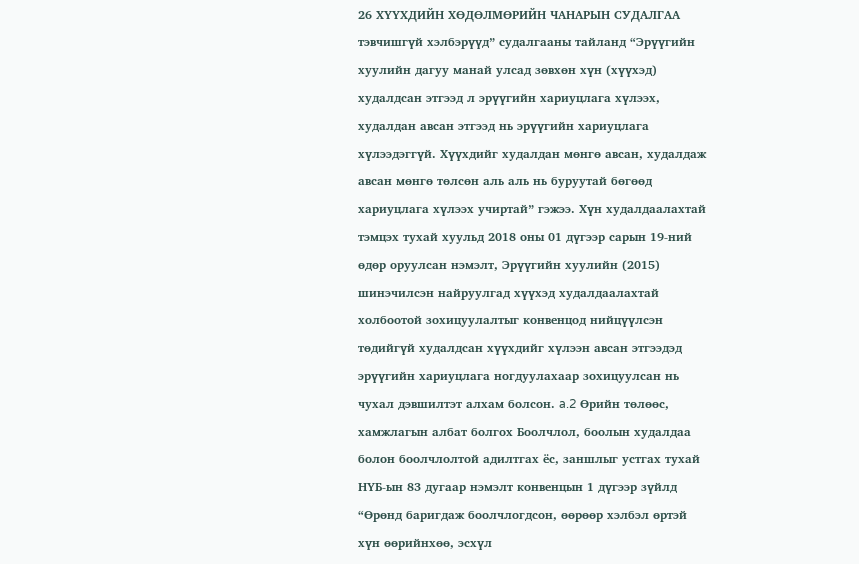26 ХҮҮХДИЙН ХӨДӨЛМӨРИЙН ЧАНАРЫН СУДАЛГАА тэвчишгүй хэлбэрүүд” судалгааны тайланд “Эрүүгийн хуулийн дагуу манай улсад зөвхөн хүн (хүүхэд) худалдсан этгээд л эрүүгийн хариуцлага хүлээх, худалдан авсан этгээд нь эрүүгийн хариуцлага хүлээдэггүй. Хүүхдийг худалдан мөнгө авсан, худалдаж авсан мөнгө төлсөн аль аль нь буруутай бөгөөд хариуцлага хүлээх учиртай” гэжээ. Хүн худалдаалахтай тэмцэх тухай хуульд 2018 оны 01 дүгээр сарын 19-ний өдөр оруулсан нэмэлт, Эрүүгийн хуулийн (2015) шинэчилсэн найруулгад хүүхэд худалдаалахтай холбоотой зохицуулалтыг конвенцод нийцүүлсэн төдийгүй худалдсан хүүхдийг хүлээн авсан этгээдэд эрүүгийн хариуцлага ногдуулахаар зохицуулсан нь чухал дэвшилтэт алхам болсон. a.2 Өрийн төлөөс, хамжлагын албат болгох Боолчлол, боолын худалдаа болон боолчлолтой адилтгах ёс, заншлыг устгах тухай НҮБ-ын 83 дугаар нэмэлт конвенцын 1 дүгээр зүйлд “Өрөнд баригдаж боолчлогдсон, өөрөөр хэлбэл өртэй хүн өөрийнхөө, эсхүл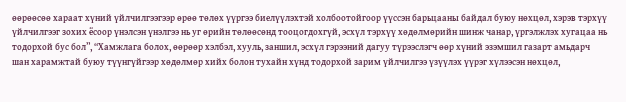өөрөөсөө хараат хүний үйлчилгээгээр өрөө төлөх үүргээ биелүүлэхтэй холбоотойгоор үүссэн барьцааны байдал буюу нөхцөл, хэрэв тэрхүү үйлчилгээг зохих ёсоор үнэлсэн үнэлгээ нь уг өрийн төлөөсөнд тооцогдохгүй, эсхүл тэрхүү хөдөлмөрийн шинж чанар, үргэлжлэх хугацаа нь тодорхой бус бол”, “Хамжлага болох, өөрөөр хэлбэл, хууль, заншил, эсхүл гэрээний дагуу түрээслэгч өөр хүний эзэмшил газарт амьдарч шан харамжтай буюу түүнгүйгээр хөдөлмөр хийх болон тухайн хүнд тодорхой зарим үйлчилгээ үзүүлэх үүрэг хүлээсэн нөхцөл,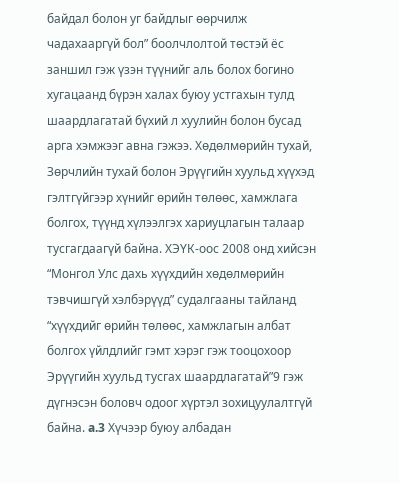байдал болон уг байдлыг өөрчилж чадахааргүй бол” боолчлолтой төстэй ёс заншил гэж үзэн түүнийг аль болох богино хугацаанд бүрэн халах буюу устгахын тулд шаардлагатай бүхий л хуулийн болон бусад арга хэмжээг авна гэжээ. Хөдөлмөрийн тухай, Зөрчлийн тухай болон Эрүүгийн хуульд хүүхэд гэлтгүйгээр хүнийг өрийн төлөөс, хамжлага болгох, түүнд хүлээлгэх хариуцлагын талаар тусгагдаагүй байна. ХЭҮК-оос 2008 онд хийсэн “Монгол Улс дахь хүүхдийн хөдөлмөрийн тэвчишгүй хэлбэрүүд” судалгааны тайланд “хүүхдийг өрийн төлөөс, хамжлагын албат болгох үйлдлийг гэмт хэрэг гэж тооцохоор Эрүүгийн хуульд тусгах шаардлагатай”9 гэж дүгнэсэн боловч одоог хүртэл зохицуулалтгүй байна. a.3 Хүчээр буюу албадан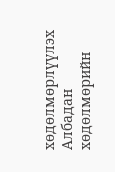хөдөлмөрлүүлэх Албадан хөдөлмөрийн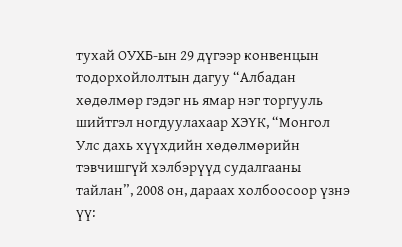тухай ОУХБ-ын 29 дүгээр конвенцын тодорхойлолтын дагуу “Албадан хөдөлмөр гэдэг нь ямар нэг торгууль шийтгэл ногдуулахаар ХЭҮК, “Монгол Улс дахь хүүхдийн хөдөлмөрийн тэвчишгүй хэлбэрүүд судалгааны тайлан”, 2008 он, дараах холбоосоор үзнэ үү: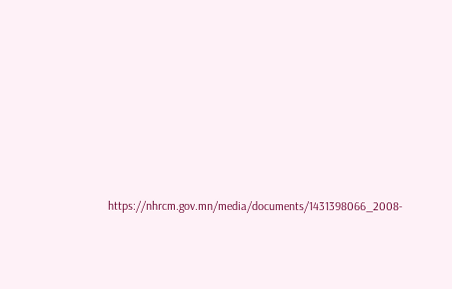https://nhrcm.gov.mn/media/documents/1431398066_2008-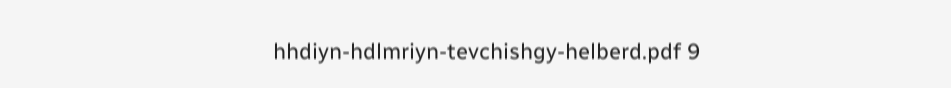hhdiyn-hdlmriyn-tevchishgy-helberd.pdf 9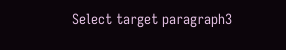Select target paragraph3